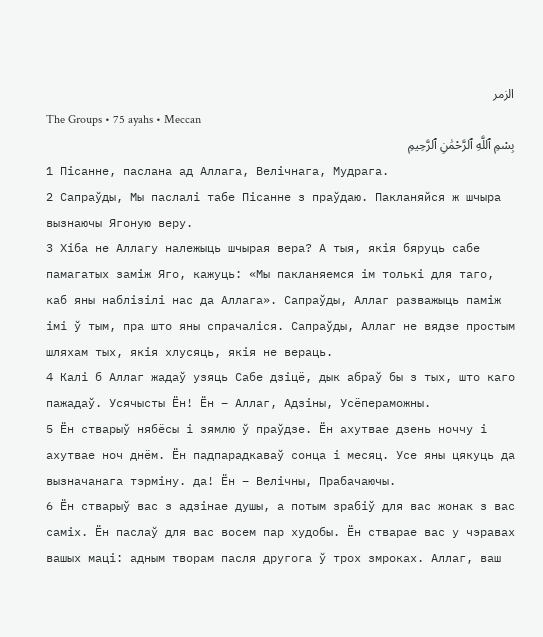الزمر
The Groups • 75 ayahs • Meccan
بِسْمِ ٱللَّهِ ٱلرَّحْمَٰنِ ٱلرَّحِيمِ
1 Пісанне, паслана ад Аллага, Велiчнага, Мудрага.
2 Сапраўды, Мы паслалi табе Пісанне з праўдаю. Пакланяйся ж шчыра вызнаючы Ягоную веру.
3 Хiба не Аллагу належыць шчырая вера? А тыя, якія бяруць сабе памагатых замiж Яго, кажуць: «Мы пакланяемся ім толькі для таго, каб яны наблізілі нас да Аллага». Сапраўды, Аллаг разважыць паміж імі ў тым, пра што яны спрачаліся. Сапраўды, Аллаг не вядзе простым шляхам тых, якія хлусяць, якія не вераць.
4 Калі б Аллаг жадаў узяць Сабе дзіцё, дык абраў бы з тых, што каго пажадаў. Усячысты Ён! Ён – Аллаг, Адзіны, Усёпераможны.
5 Ён стварыў нябёсы і зямлю ў праўдзе. Ён ахутвае дзень ноччу і ахутвае ноч днём. Ён падпарадкаваў сонца і месяц. Усе яны цякуць да вызначанага тэрміну. да! Ён – Велiчны, Прабачаючы.
6 Ён стварыў вас з адзінае душы, а потым зрабіў для вас жонак з вас саміх. Ён паслаў для вас восем пар худобы. Ён стварае вас у чэравах вашых маці: адным творам пасля другога ў трох змроках. Аллаг, ваш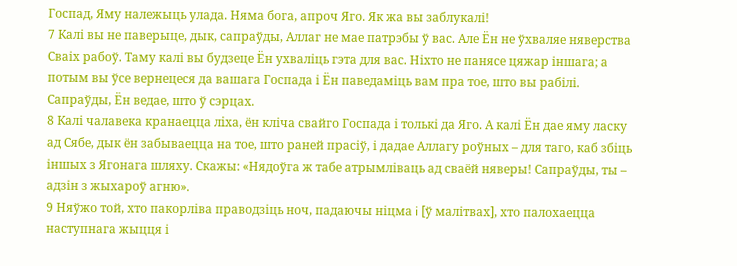Госпад, Яму належыць улада. Няма бога, апроч Яго. Як жа вы заблукалі!
7 Калі вы не паверыце, дык, сапраўды, Аллаг не мае патрэбы ў вас. Але Ён не ўхваляе няверства Сваіх рабоў. Таму калі вы будзеце Ён ухваліць гэта для вас. Ніхто не панясе цяжар іншага; а потым вы ўсе вернецеся да вашага Госпада і Ён паведаміць вам пра тое, што вы рабілі. Сапраўды, Ён ведае, што ў сэрцах.
8 Калі чалавека кранаецца лiха, ён кліча свайго Госпада і толькі да Яго. А калі Ён дае яму ласку ад Сябе, дык ён забываецца на тое, што раней прасіў, і дадае Аллагу роўных – для таго, каб збіць іншых з Ягонага шляху. Скажы: «Нядоўга ж табе атрымліваць ад сваёй няверы! Сапраўды, ты – адзін з жыхароў агню».
9 Няўжо той, хто пакорліва праводзіць ноч, падаючы ніцма i [ў малітвах], хто палохаецца наступнага жыцця і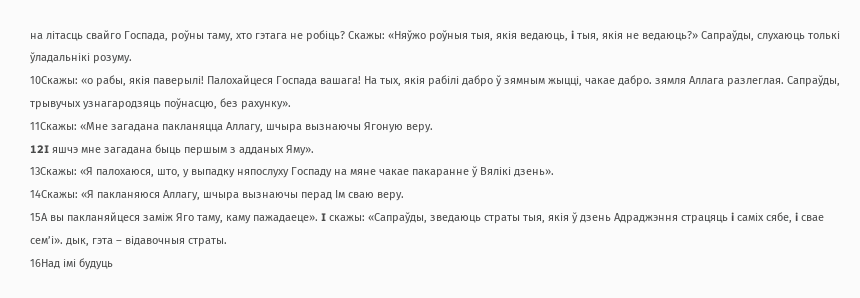на лiтасць свайго Госпада, роўны таму, хто гэтага не робіць? Скажы: «Няўжо роўныя тыя, якія ведаюць, i тыя, якія не ведаюць?» Сапраўды, слухаюць толькі ўладальнікі розуму.
10Скажы: «о рабы, якія паверылі! Палохайцеся Госпада вашага! На тых, якія рабілі дабро ў зямным жыцці, чакае дабро. зямля Аллага разлеглая. Сапраўды, трывучых узнагародзяць поўнасцю, без рахунку».
11Скажы: «Мне загадана пакланяцца Аллагу, шчыра вызнаючы Ягоную веру.
12I яшчэ мне загадана быць першым з адданых Яму».
13Скажы: «Я палохаюся, што, у выпадку няпослуху Госпаду на мяне чакае пакаранне ў Вялікі дзень».
14Скажы: «Я пакланяюся Аллагу, шчыра вызнаючы перад Ім сваю веру.
15А вы пакланяйцеся замiж Яго таму, каму пажадаеце». I скажы: «Сапраўды, зведаюць страты тыя, якія ў дзень Адраджэння страцяць i саміх сябе, i свае сем’і». дык, гэта – відавочныя страты.
16Над імі будуць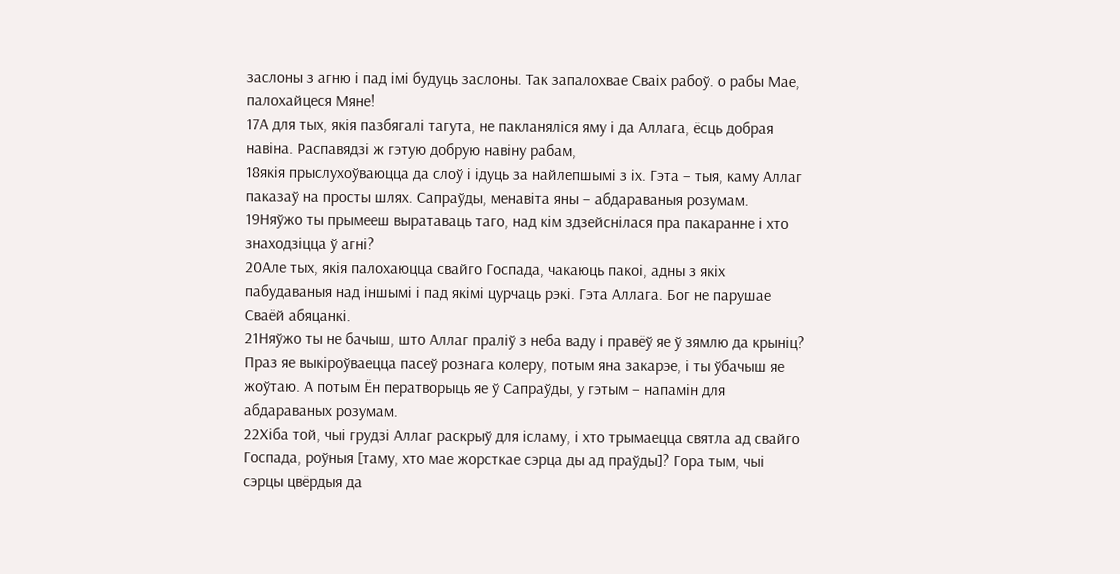заслоны з агню і пад імі будуць заслоны. Так запалохвае Сваіх рабоў. о рабы Мае, палохайцеся Мяне!
17А для тых, якія пазбягалі тагута, не пакланяліся яму і да Аллага, ёсць добрая навіна. Распавядзі ж гэтую добрую навіну рабам,
18якія прыслухоўваюцца да слоў i ідуць за найлепшымi з іх. Гэта – тыя, каму Аллаг паказаў на просты шлях. Сапраўды, менавіта яны – абдараваныя розумам.
19Няўжо ты прымееш выратаваць таго, над кім здзейснілася пра пакаранне і хто знаходзіцца ў агні?
20Але тых, якія палохаюцца свайго Госпада, чакаюць пакоi, адны з якіх пабудаваныя над іншымі і пад якімі цурчаць рэкі. Гэта Аллага. Бог не парушае Сваёй абяцанкi.
21Няўжо ты не бачыш, што Аллаг праліў з неба ваду і правёў яе ў зямлю да крыніц? Праз яе выкіроўваецца пасеў рознага колеру, потым яна закарэе, i ты ўбачыш яе жоўтаю. А потым Ён ператворыць яе ў Сапраўды, у гэтым – напамін для абдараваных розумам.
22Хіба той, чыi грудзі Аллаг раскрыў для ісламу, і хто трымаецца святла ад свайго Госпада, роўныя [таму, хто мае жорсткае сэрца ды ад праўды]? Гора тым, чыi сэрцы цвёрдыя да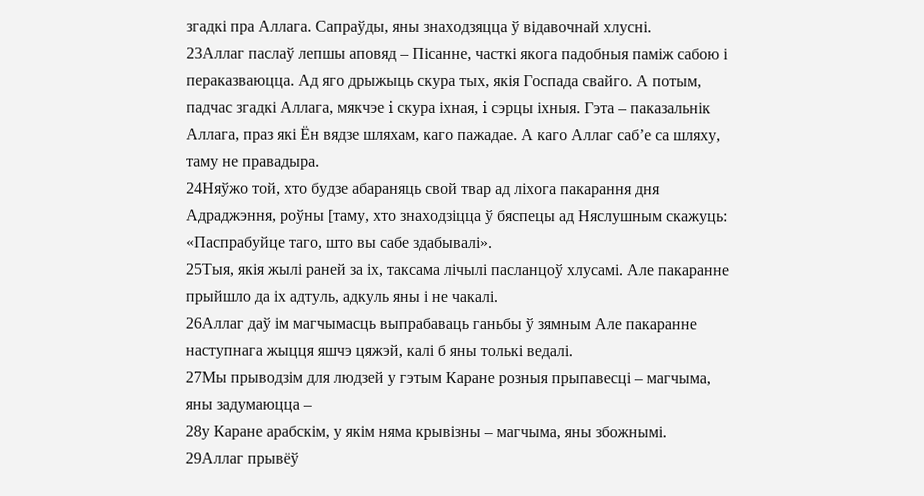згадкi пра Аллага. Сапраўды, яны знаходзяцца ў відавочнай хлусні.
23Аллаг паслаў лепшы аповяд – Пісанне, часткі якога падобныя паміж сабою і пераказваюцца. Ад яго дрыжыць скура тых, якія Госпада свайго. А потым, падчас згадкi Аллага, мякчэе i скура іхная, i сэрцы iхныя. Гэта – паказальнік Аллага, праз які Ён вядзе шляхам, каго пажадае. А каго Аллаг саб’е са шляху, таму не правадыра.
24Няўжо той, хто будзе абараняць свой твар ад лiхога пакарання дня Адраджэння, роўны [таму, хто знаходзіцца ў бяспецы ад Няслушным скажуць: «Паспрабуйце таго, што вы сабе здабывалі».
25Тыя, якія жылі раней за іх, таксама лічылі пасланцоў хлусамi. Але пакаранне прыйшло да іх адтуль, адкуль яны і не чакалі.
26Аллаг даў ім магчымасць выпрабаваць ганьбы ў зямным Але пакаранне наступнага жыцця яшчэ цяжэй, калі б яны толькі ведалі.
27Мы прыводзім для людзей у гэтым Каране розныя прыпавесці – магчыма, яны задумаюцца –
28у Каране арабскiм, у якім няма крывізны – магчыма, яны збожнымi.
29Аллаг прывёў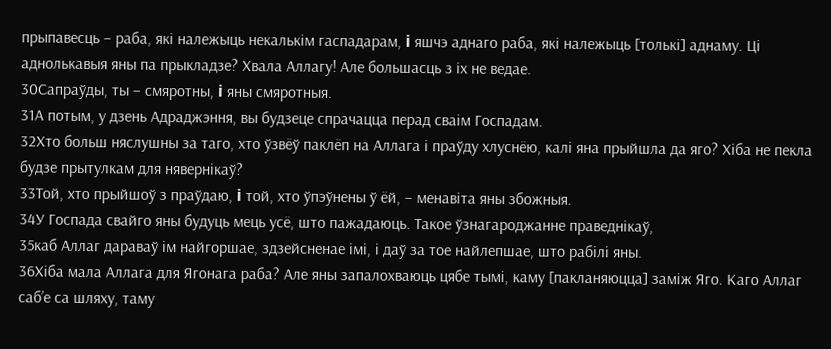прыпавесць – раба, які належыць некалькім гаспадарам, i яшчэ аднаго раба, які належыць [толькi] аднаму. Цi аднолькавыя яны па прыкладзе? Хвала Аллагу! Але большасць з іх не ведае.
30Сапраўды, ты – смяротны, i яны смяротныя.
31А потым, у дзень Адраджэння, вы будзеце спрачацца перад сваім Госпадам.
32Хто больш няслушны за таго, хто ўзвёў паклёп на Аллага і праўду хлуснёю, калі яна прыйшла да яго? Хіба не пекла будзе прытулкам для нявернікаў?
33Той, хто прыйшоў з праўдаю, i той, хто ўпэўнены ў ёй, – менавіта яны збожныя.
34У Госпада свайго яны будуць мець усё, што пажадаюць. Такое ўзнагароджанне праведнікаў,
35каб Аллаг дараваў ім найгоршае, здзейсненае імі, і даў за тое найлепшае, што рабілі яны.
36Хіба мала Аллага для Ягонага раба? Але яны запалохваюць цябе тымі, каму [пакланяюцца] заміж Яго. Каго Аллаг саб’е са шляху, таму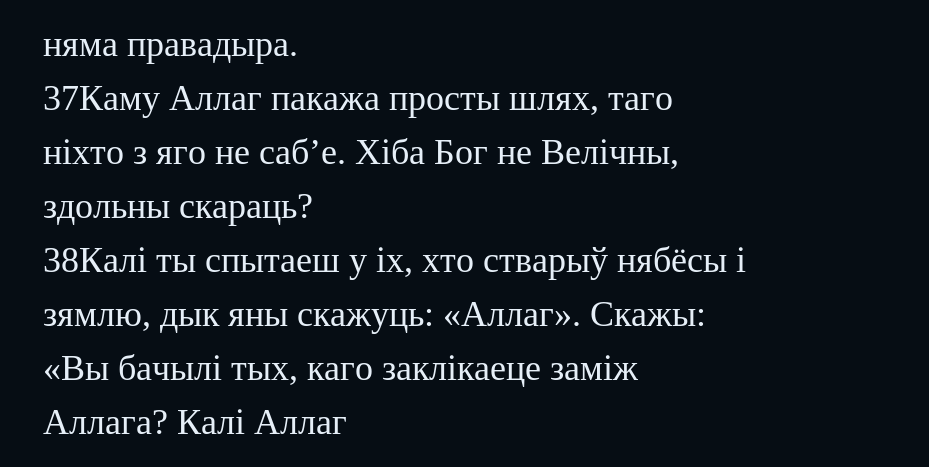няма правадыра.
37Каму Аллаг пакажа просты шлях, таго ніхто з яго не саб’е. Хіба Бог не Велічны, здольны скараць?
38Калі ты спытаеш у іх, хто стварыў нябёсы і зямлю, дык яны скажуць: «Аллаг». Скажы: «Вы бачылі тых, каго заклікаеце заміж Аллага? Калі Аллаг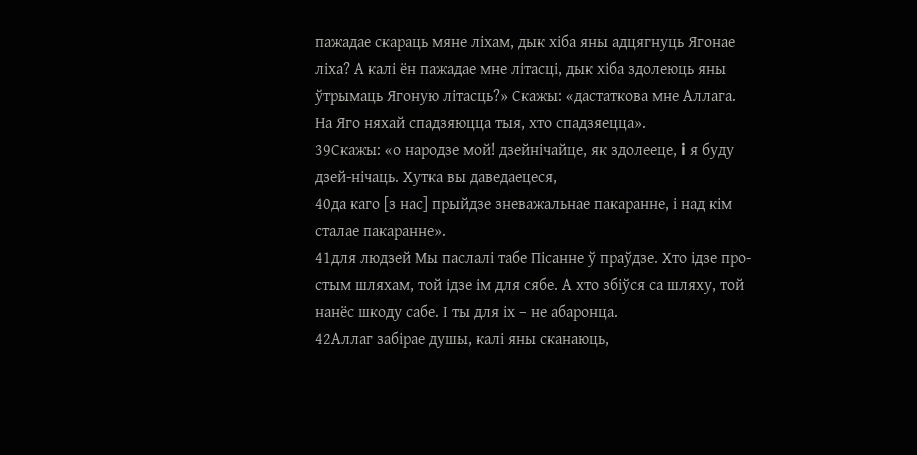пажадае скараць мяне ліхам, дык хіба яны адцягнуць Ягонае ліха? А калі ён пажадае мне літасці, дык хіба здолеюць яны ўтрымаць Ягоную літасць?» Скажы: «дастаткова мне Аллага. На Яго няхай спадзяюцца тыя, хто спадзяецца».
39Скажы: «о народзе мой! дзейнічайце, як здолееце, i я буду дзей-нічаць. Хутка вы даведаецеся,
40да каго [з нас] прыйдзе зневажальнае пакаранне, і над кім сталае пакаранне».
41для людзей Мы паслалі табе Пісанне ў праўдзе. Хто ідзе про-стым шляхам, той ідзе ім для сябе. А хто збіўся са шляху, той нанёс шкоду сабе. І ты для іх – не абаронца.
42Аллаг забірае душы, калі яны сканаюць,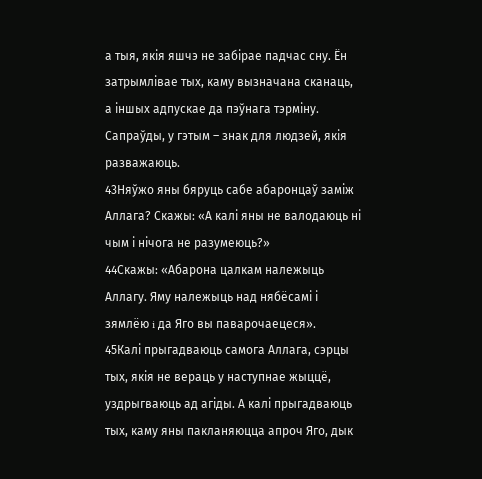а тыя, якія яшчэ не забірае падчас сну. Ён затрымлівае тых, каму вызначана сканаць, а іншых адпускае да пэўнага тэрміну. Сапраўды, у гэтым – знак для людзей, якія разважаюць.
43Няўжо яны бяруць сабе абаронцаў заміж Аллага? Скажы: «А калі яны не валодаюць ні чым і нічога не разумеюць?»
44Скажы: «Абарона цалкам належыць Аллагу. Яму належыць над нябёсамі і зямлёю i да Яго вы паварочаецеся».
45Калі прыгадваюць самога Аллага, сэрцы тых, якія не вераць у наступнае жыццё, уздрыгваюць ад агіды. А калі прыгадваюць тых, каму яны пакланяюцца апроч Яго, дык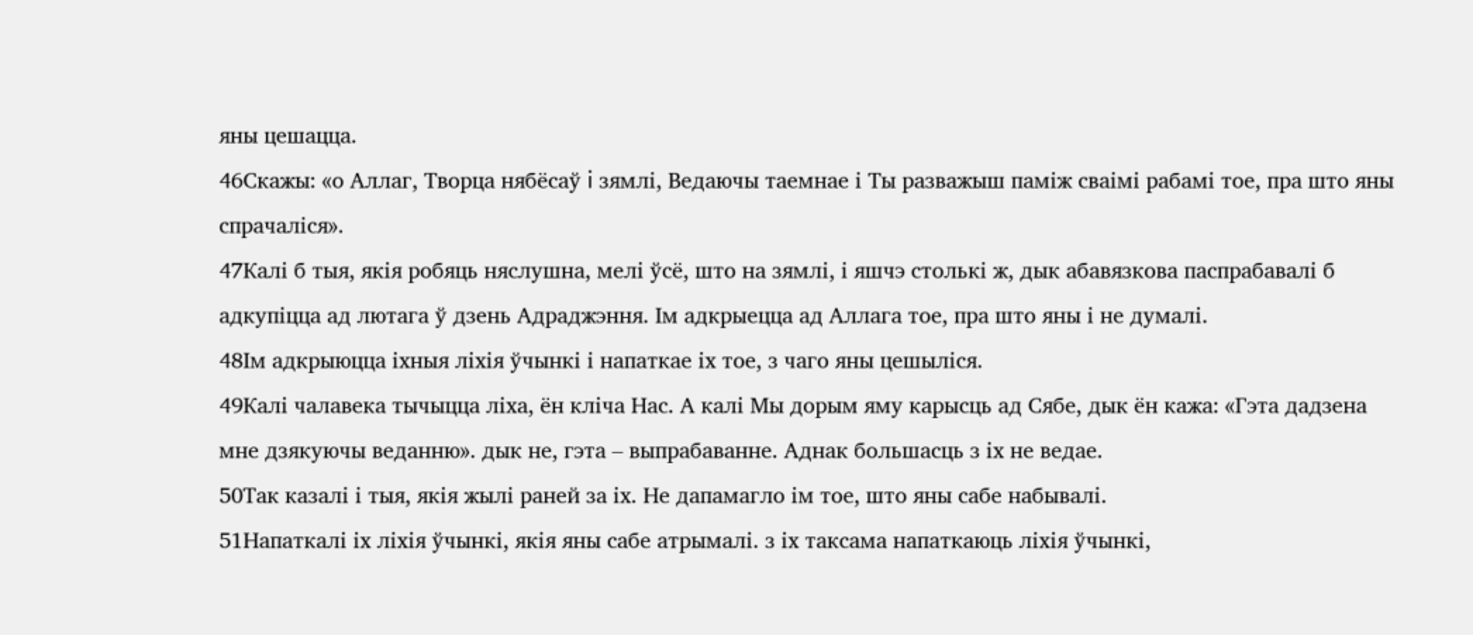яны цешацца.
46Скажы: «о Аллаг, Творца нябёсаў i зямлі, Ведаючы таемнае і Ты разважыш паміж сваімі рабамі тое, пра што яны спрачаліся».
47Калі б тыя, якія робяць няслушна, мелі ўсё, што на зямлі, і яшчэ столькі ж, дык абавязкова паспрабавалі б адкупіцца ад лютага ў дзень Адраджэння. Ім адкрыецца ад Аллага тое, пра што яны і не думалі.
48Ім адкрыюцца іхныя ліхія ўчынкі і напаткае іх тое, з чаго яны цешыліся.
49Калі чалавека тычыцца ліха, ён кліча Нас. А калі Мы дорым яму карысць ад Сябе, дык ён кажа: «Гэта дадзена мне дзякуючы веданню». дык не, гэта – выпрабаванне. Аднак большасць з іх не ведае.
50Так казалі і тыя, якія жылі раней за іх. Не дапамагло ім тое, што яны сабе набывалі.
51Напаткалі іх ліхія ўчынкі, якія яны сабе атрымалі. з іх таксама напаткаюць ліхія ўчынкі,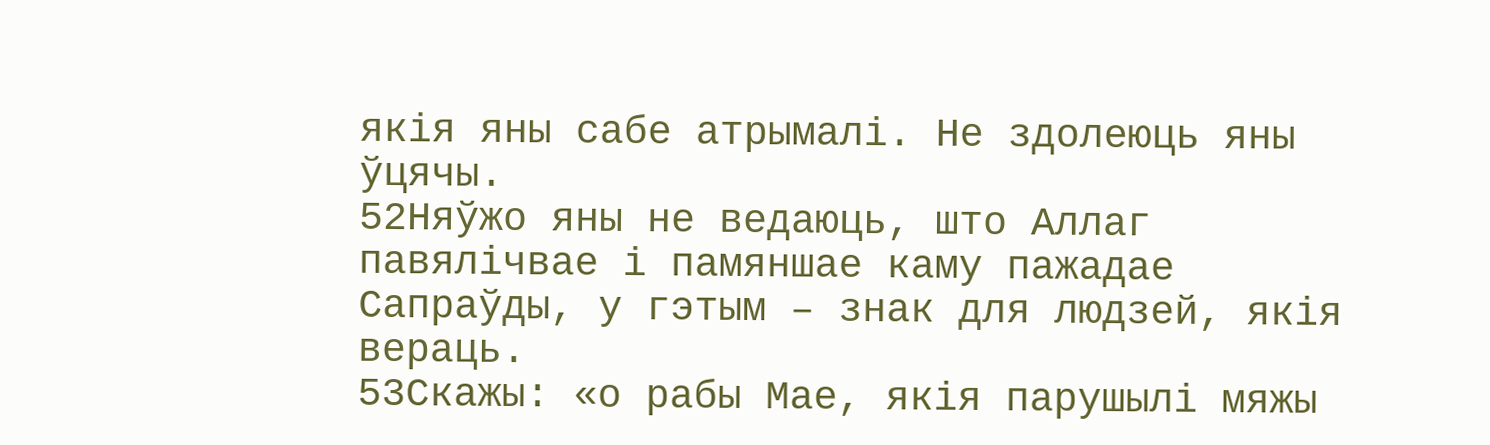якія яны сабе атрымалі. Не здолеюць яны ўцячы.
52Няўжо яны не ведаюць, што Аллаг павялічвае і памяншае каму пажадае Сапраўды, у гэтым – знак для людзей, якія вераць.
53Скажы: «о рабы Мае, якія парушылі мяжы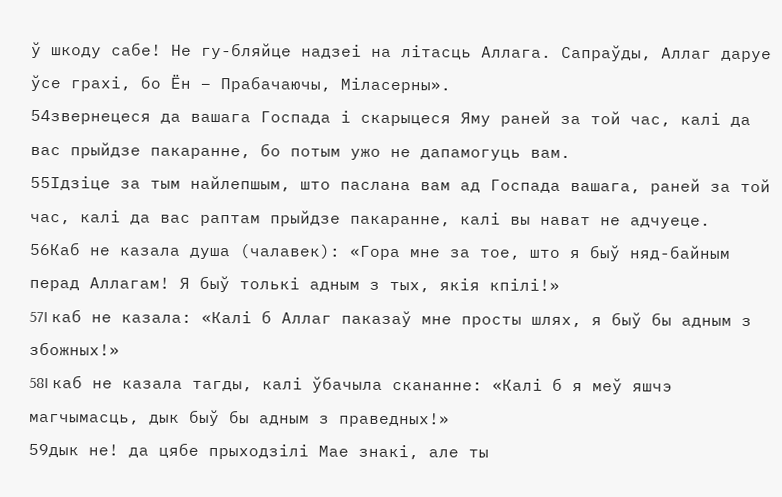ў шкоду сабе! Не гу-бляйце надзеі на літасць Аллага. Сапраўды, Аллаг даруе ўсе грахі, бо Ён – Прабачаючы, Міласерны».
54звернецеся да вашага Госпада і скарыцеся Яму раней за той час, калі да вас прыйдзе пакаранне, бо потым ужо не дапамогуць вам.
55Ідзіце за тым найлепшым, што паслана вам ад Госпада вашага, раней за той час, калі да вас раптам прыйдзе пакаранне, калі вы нават не адчуеце.
56Каб не казала душа (чалавек): «Гора мне за тое, што я быў няд-байным перад Аллагам! Я быў толькі адным з тых, якія кпілі!»
57I каб не казала: «Калі б Аллаг паказаў мне просты шлях, я быў бы адным з збожных!»
58I каб не казала тагды, калі ўбачыла скананне: «Калі б я меў яшчэ магчымасць, дык быў бы адным з праведных!»
59дык не! да цябе прыходзілі Мае знакі, але ты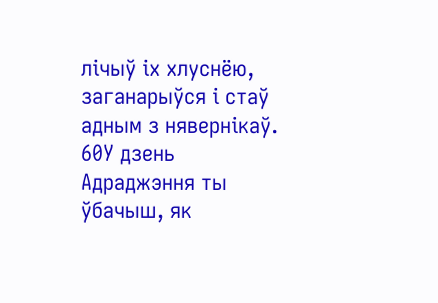лічыў іх хлуснёю, заганарыўся і стаў адным з нявернікаў.
60У дзень Адраджэння ты ўбачыш, як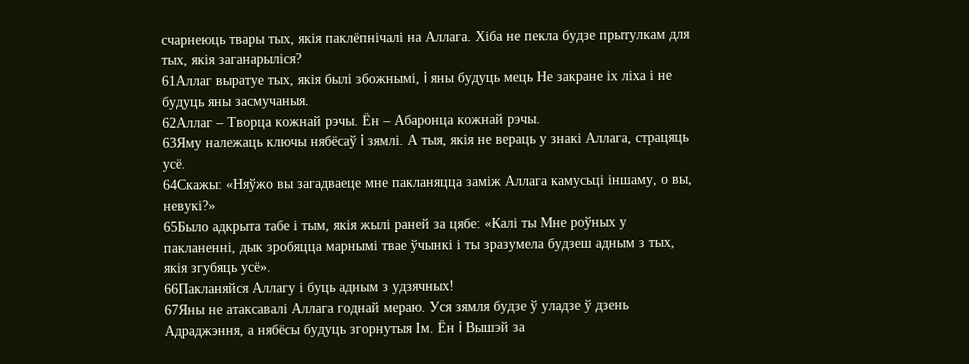счарнеюць твары тых, якія паклёпнічалі на Аллага. Хіба не пекла будзе прытулкам для тых, якія заганарыліся?
61Аллаг выратуе тых, якія былі збожнымі, i яны будуць мець Не закране іх ліха і не будуць яны засмучаныя.
62Аллаг – Творца кожнай рэчы. Ён – Абаронца кожнай рэчы.
63Яму належаць ключы нябёсаў i зямлі. А тыя, якія не вераць у знакі Аллага, страцяць усё.
64Скажы: «Няўжо вы загадваеце мне пакланяцца заміж Аллага камусьці іншаму, о вы, невукі?»
65Было адкрыта табе і тым, якія жылі раней за цябе: «Калі ты Мне роўных у пакланенні, дык зробяцца марнымі твае ўчынкі і ты зразумела будзеш адным з тых, якія згубяць усё».
66Пакланяйся Аллагу і буць адным з удзячных!
67Яны не атаксавалі Аллага годнай мераю. Уся зямля будзе ў уладзе ў дзень Адраджэння, а нябёсы будуць згорнутыя Ім. Ён i Вышэй за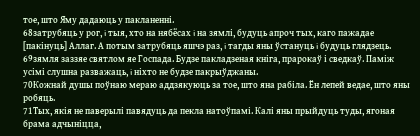тое, што Яму дадаюць у пакланенні.
68затрубяць у рог, i тыя, хто на нябёсах i на зямлі, будуць апроч тых, каго пажадае [пакінуць] Аллаг. А потым затрубяць яшчэ раз, i тагды яны ўстануць i будуць глядзець.
69зямля заззяе святлом яе Госпада. Будзе пакладзеная кніга, прарокаў і сведкаў. Паміж усімі слушна разважаць, i ніхто не будзе пакрыўджаны.
70Кожнай душы поўнаю мераю аддзякуюць за тое, што яна рабіла. Ён лепей ведае, што яны робяць.
71Тых, якія не паверылі павядуць да пекла натоўпамі. Калі яны прыйдуць туды, ягоная брама адчыніцца,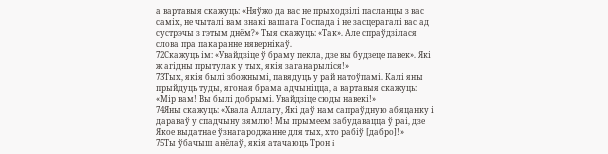а вартавыя скажуць: «Няўжо да вас не прыходзілі пасланцы з вас саміх, не чыталі вам знакі вашага Госпада і не засцерагалі вас ад сустрэчы з гэтым днём?» Тыя скажуць: «Так». Але спраўдзілася слова пра пакаранне нявернікаў.
72Скажуць ім: «Увайдзіце ў браму пекла, дзе вы будзеце павек». Які ж агідны прытулак у тых, якія заганарыліся!»
73Тых, якія былі збожнымі, павядуць у рай натоўпамі. Калі яны прыйдуць туды, ягоная брама адчыніцца, а вартавыя скажуць: «Мір вам! Вы былі добрымі. Увайдзіце сюды навекі!»
74Яны скажуць: «Хвала Аллагу, Які даў нам сапраўдную абяцанку і дараваў у спадчыну зямлю! Мы прымеем забудавацца ў раі, дзе Якое выдатнае ўзнагароджанне для тых, хто рабіў [дабро]!»
75Ты ўбачыш анёлаў, якія атачаюць Трон i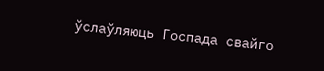ўслаўляюць Госпада свайго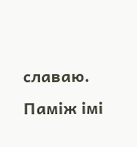славаю. Паміж імі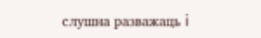слушна разважаць i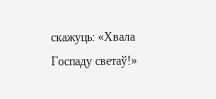скажуць: «Хвала Госпаду светаў!»